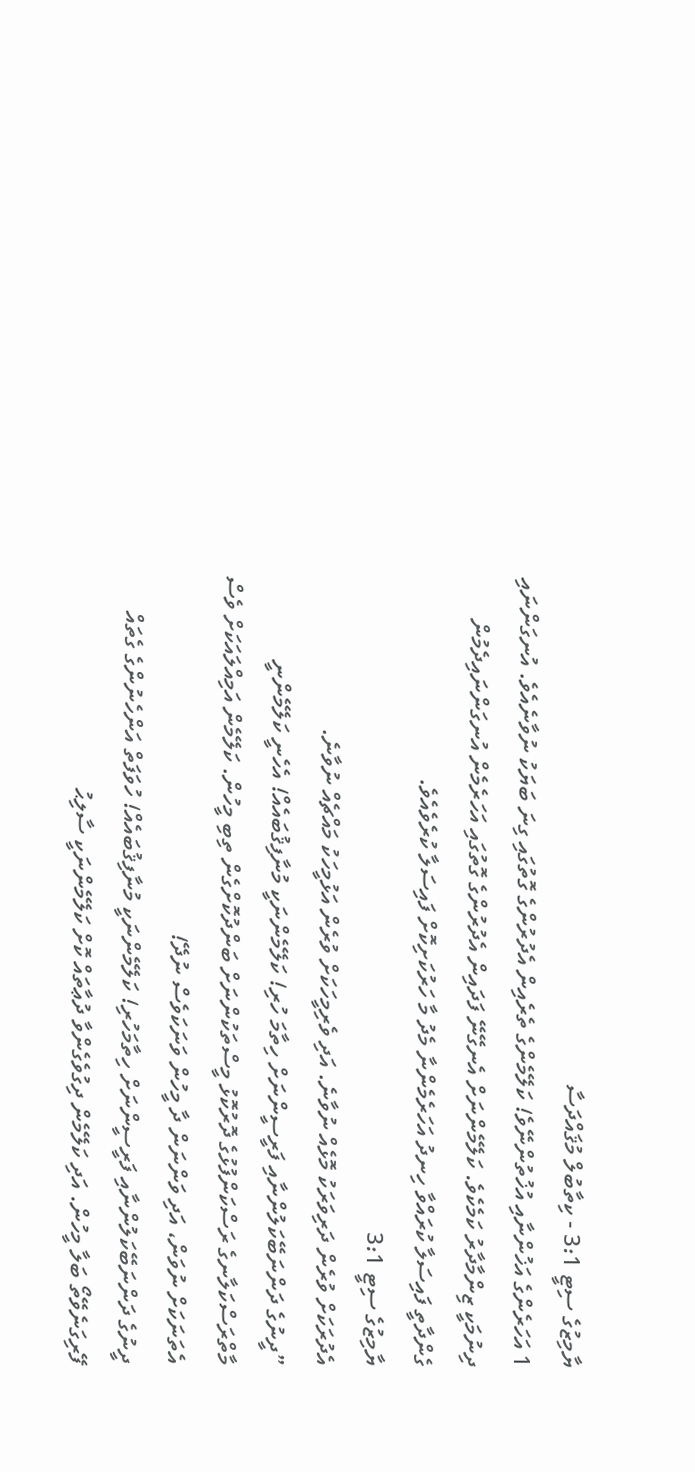ޔާމިޒުގެ ސިޓީ 3:1 - ކިތާބުލް މުޤައްދަސާ
1 އަހަރެންގެ އަޚުންނާއި އުޚުތުންނޭވެ! ކަލޭމެންގެ ތެރެއިން އެދުރުންގެ ގޮތުގައި ގިނަ ބަޔަކު ނުވާނެއެވެ. އުނގަންނައި ދިނުމަކީ ޒިންމާދާރު ކަމެކެވެ. ކަލޭމެންނަށް އެނގޭނޭ ފަދައިން އެދުރުންގެ ގޮތުގައި އަހަރެމެން އުނގަންނައިދެމުން ގެންދާތީ ފައިސަލާ ކުރައްވާ ހިނދު އަހަރެމެންނާ މެދު މާ ހަރުކަށިކޮށް ފައިސަލާ ކުރެވެއެވެ.
ޔާމިޒުގެ ސިޓީ 3:1
އެދުރަކަށް ވުރެން ދަރިވަރަކު މޮޅެއް ނުވާނެ. އަދި ވެރިމީހަކަށް ވުރެން އަޅުމީހަކު މައްޗެއް ނުވާނެ.
”ދީނުގެ ދަންނަބޭކަލުންނާއި ފަރީސީންނަށް ހިތާމަ ހުރި! ކަލޭމެންނަކީ މުނާފިޤުބައެއް! އެހެނީ ކަލޭމެންނީ މާތްރަސްކަލާނގެ ރަސްކަންފުޅުގެ ދޮރުކޮޅު މީސްތަކުންނަށް ބަންދުކޮށްގެން ތިބި މީހުން. ކަލޭމެން އަމިއްލައަކަށް ވެސް އެތަނަކަށް ނުވަން، އަދި ވަންނަން ދާ މީހުން ވަނަކަވެސް ނުދޭ!
ދީނުގެ ދަންނަބޭކަލުންނާއި ފަރީސީންނަށް ހިތާމަހުރި! ކަލޭމެންނަކީ މުނާފިޤުބައެއް! ހުވަފަތް އަންހެނުންގެ ގެތައް ފޭރިގަނެވޭތޯ ބަލާ މީހުން. އަދި ކަލޭމެން ދިގުވެގެންވާ ދުޢާތައް ކޮށް ކަލޭމެންނަކީ ސާލިޙު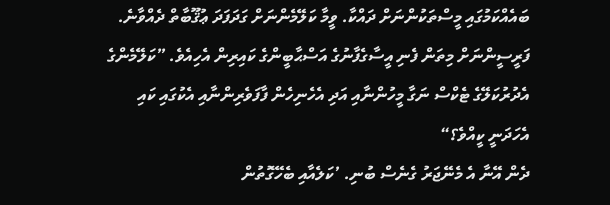ބައެއްކަމުގައި މީސްތަކުންނަށް ދައްކާ. ވީމާ ކަލޭމެންނަށް ގަދަފަދަ ޢުޤޫބާތް ދެއްވާނެ.
ފަރީސީންނަށް މިތަން ފެނި އީސާގެފާނުގެ އަސްޙާބީންގެ ކައިރިން އެހިއެވެ. ”ކަލޭމެންގެ އެދުރުކަލޭގެ ޓެކްސް ނަގާ މީހުންނާއި އަދި އެހެނިހެން ފާފަވެރިންނާއި އެކުގައި ކައި އެހަދަނީ ކީއްވެ؟“
ދެން އޭނާ އެ މެނޭޖަރު ގެނެސް ބުނި. ’ކަލެއާއި ބެހޭގޮތުން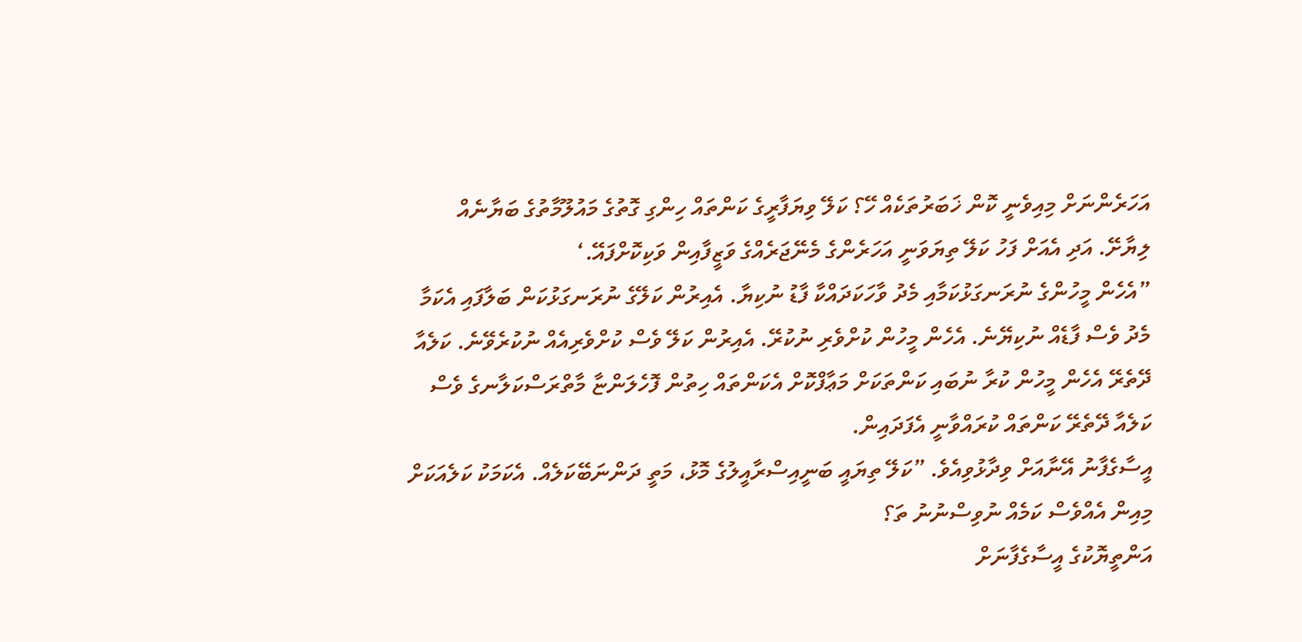އަހަރެންނަށް މިއިވެނީ ކޮން ޚަބަރުތަކެއް ހޭ؟ ކަލޭ ވިޔަފާރީގެ ކަންތައް ހިންގި ގޮތުގެ މައުލޫމާތުގެ ބަޔާނެއް ލިޔާށޭ. އަދި އެއަށް ފަހު ކަލޭ ތިޔަވަނީ އަހަރެންގެ މެނޭޖަރެއްގެ ވަޒީފާއިން ވަކިކޮށްފައޭ.‘
”އެހެން މީހުންގެ ނުރަނގަޅުކަމާއި މެދު ވާހަކަދައްކާ ފާޑު ނުކިޔާ. އެއިރުން ކަލޭގެ ނުރަނގަޅުކަން ބަލާފައި އެކަމާ މެދު ވެސް ފާޑެއް ނުކިޔޭނެ. އެހެން މީހުން ކުށްވެރި ނުކުރޭ. އެއިރުން ކަލޭ ވެސް ކުށްވެރިއެއް ނުކުރެވޭނެ. ކަލެއާ ދޭތެރޭ އެހެން މީހުން ކުރާ ނުބައި ކަންތަކަށް މަޢާފްކޮށް އެކަންތައް ހިތުން ފޮހެލަންޏާ މާތްރަސްކަލާނގެ ވެސް ކަލެއާ ދޭތެރޭ ކަންތައް ކުރައްވާނީ އެފަދައިން.
އީސާގެފާނު އޭނާއަށް ވިދާޅުވިއެވެ. ”ކަލޭ ތިޔައީ ބަނީއިސްރާއީލުގެ މޮޅު، މަތީ ދަންނަބޭކަލެއް. އެކަމަކު ކަލެއަކަށް މިއިން އެއްވެސް ކަމެއް ނުވިސްނުނު ތަ؟
އަންތީޔޮކުގެ އީސާގެފާނަށް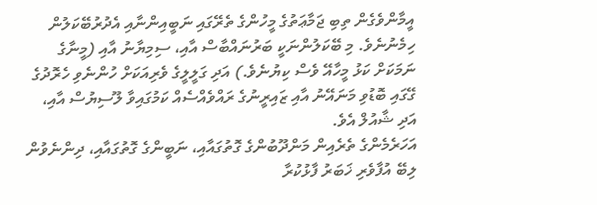އީމާންވެގެން ތިބި ޖަމާޢަތުގެ މީހުންގެ ތެރޭގައި ނަބީއިންނާއި އެދުރުބޭކަލުން ހިމެނުނެވެ. މި ބޭކަލުންނަކީ ބަރުނައްބާސް އާއި، ސިމިޔާނު އާއި (މީނާގެ ނަމަކަށް ކަޅު މީހާއޭ ވެސް ކިޔުނެވެ.) އަދި ގަލީލީގެ ވެރިއަކަށް ހުންނެވި ހެރޮދުގެ ގޭގައި ބޮޑުވި މަނައޭނު އާއި ޒައިރީނުގެ ރައްވެއްސެއް ކަމުގައިވާ ލޫސިޔުސް އާއި، އަދި ޝާއުލް އެވެ.
އަހަރެމެންގެ ތެރެއިން މަންދޫބުންގެ ގޮތުގައާއި، ނަބީންގެ ގޮތުގައާއި، ދިންނެވުން ލިބޭ އުފާވެރި ޚަބަރު ފާޅުކުރާ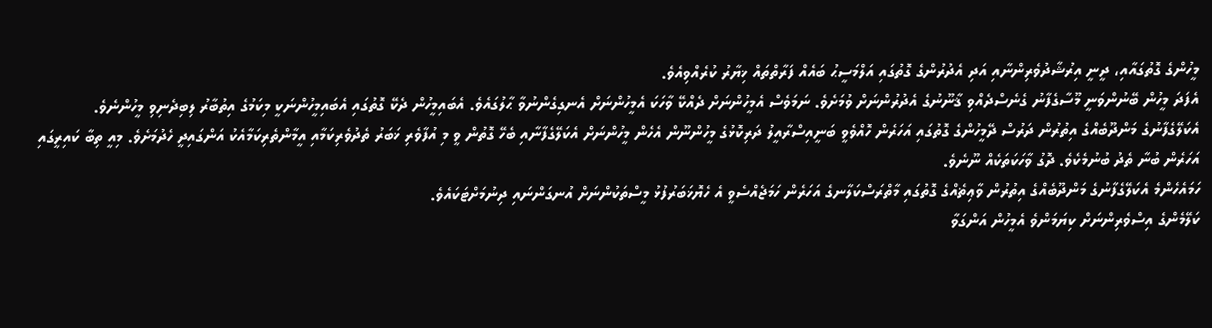މީހުންގެ ގޮތުގައާއި، ދީނީ އިރުޝާދުވެރިންނާއި އަދި އެދުރުންގެ ގޮތުގައި އަލްމަސީޙު ބައެއް ފަރާތްތައް ޚިޔާރު ކުރެއްވިއެވެ.
އެފަދަ މީހުން ބޭނުންވަނީ މޫސާގެފާނު ގެނެސްދެއްވި ޤާނޫނުގެ އެދުރުންނަށް ވުމަށެވެ. ނަމަވެސް އެމީހުންނަށް ދެއްކޭ ވާހަކަ އެމީހުންނަށް އެނގިގެންނުވާ ޙާލުގައެވެ. އެބައިމީހުން ދެކޭ ގޮތުގައި އެބައިމީހުންނަކީ މިކަމުގެ އިތުބާރު ލިބިދެނިވި މީހުންނެވެ.
އެކަލޭގެފާނުގެ މަންދޫބެއްގެ އިތުރުން ދަރުސް ދޭމީހުންގެ ގޮތުގައި އަހަރެން ހޮއްވެވީ ބަނީއިސްރާއީލު ދަރިކޮޅުގެ މީހުންނޫން އެހެން މީހުންނަށް އެކަލޭގެފާނާއި ބެހޭ ގޮތުން ވީ މި އުފާވެރި ޚަބަރު ތެދުވެރިކަމާއި އީމާންތެރިކަމާއެކު އަންގައިދީ ހެދުމަށެވެ. މިއީ ތިބާ ކައިރީގައި އަހަރެން ބުނާ ތެދު ބުނުމެކެވެ. ދޮގު ވާހަކަތަކެއް ނޫނެވެ.
ހަމައެހެންމެ އެކަލޭގެފާނުގެ މަންދޫބެއްގެ އިތުރުން ވާޢިޡެއްގެ ގޮތުގައި މާތްރަސްކަލާނގެ އަހަރެން ހަމަޖެއްސެވީ އެ ހެޔޮޚަބަރުފުޅު މީސްތަކުންނަށް އުނގަންނައި ދިނުމަށްޓަކައެވެ.
ކަލޭމެންގެ އިސްވެރިންނަށް ކިޔަމަންވެ އެމީހުން އަންގަވާ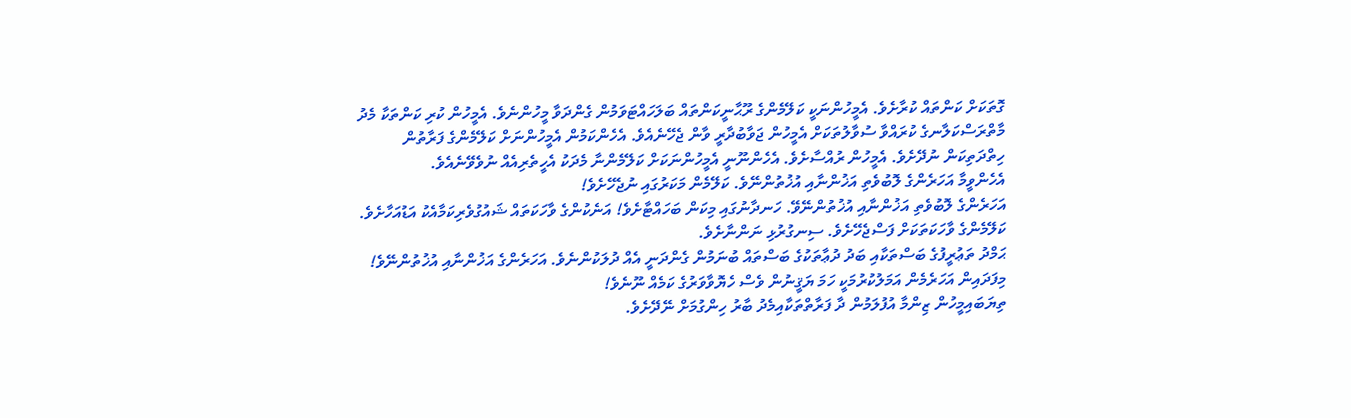ގޮތަކަށް ކަންތައް ކުރާށެވެ. އެމީހުންނަކީ ކަލޭމެންގެ ރޫޙާނީކަންތައް ބަލަހައްޓަވަމުން ގެންދަވާ މީހުންނެވެ. އެމީހުން ކުރި ކަންތަކާ މެދު މާތްރަސްކަލާނގެ ކުރައްވާ ސުވާލުތަކަށް އެމީހުން ޖަވާބުދާރީ ވާން ޖެހޭނެއެވެ. އެހެންކަމުން އެމީހުންނަށް ކަލޭމެންގެ ފަރާތުން ހިތްދަތިކަން ނުދޭށެވެ. އެމީހުން ރުއްސާށެވެ. އެހެންނޫނީ އެމީހުންނަކަށް ކަލޭމެންނާ މެދަކު އެހީތެރިއެއް ނުވެވޭނެއެވެ.
އެހެންވީމާ އަހަރެންގެ ލޮބުވެތި އަޚުންނާއި އުޚުތުންނޭވެ. ކަލޭމެން މަކަރުގައި ނުޖެހޭށެވެ!
އަހަރެންގެ ލޮބުވެތި އަޚުންނާއި އުޚުތުންނޭވޭ. ހަނދާނުގައި މިކަން ބަހައްޓާށެވެ! އަނެކުންގެ ވާހަކަތައް ޝައުގުވެރިކަމާއެކު އަޑުއަހާށެވެ. ކަލޭމެންގެ ވާހަކަތަކަށް ފަސްޖެހޭށެވެ. ސިނގުރުޅި ނަންނާށެވެ.
ޙަމްދު ތަޢުރީފުގެ ބަސްތަކާއި ބަދު ދުޢާތަކުގެ ބަސްތައް ބުނަމުން ގެންދަނީ އެއް ދުލަކުންނެވެ. އަހަރެންގެ އަޚުންނާއި އުޚުތުންނޭވެ! މިފަދައިން އަހަރެމެން އަމަލުކުރުމަކީ ހަމަ ޔަޤީނުން ވެސް ހެޔޮވާވަރުގެ ކަމެއް ނޫނެވެ!
ތިޔަބައިމީހުން ޒިންމާ އުފުލަމުން ދާ ފަރާތްތަކާއިމެދު ބާރު ހިންގުމަށް ނޭދޭށެވެ.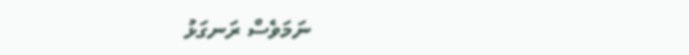ނަމަވެސް ރަނގަޅު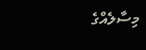މިސާލެއްގެ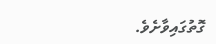ގޮތުގައިވާށެވެ.